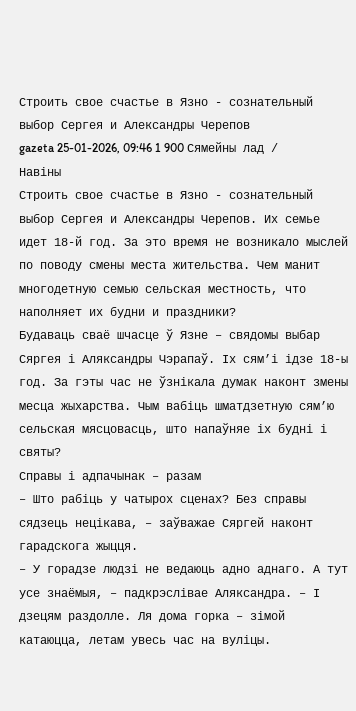Строить свое счастье в Язно - сознательный выбор Сергея и Александры Черепов
gazeta 25-01-2026, 09:46 1 900 Сямейны лад / Навіны
Строить свое счастье в Язно - сознательный выбор Сергея и Александры Черепов. Их семье идет 18-й год. За это время не возникало мыслей по поводу смены места жительства. Чем манит многодетную семью сельская местность, что наполняет их будни и праздники?
Будаваць сваё шчасце ў Язне – свядомы выбар Сяргея і Аляксандры Чэрапаў. Іх сям’і ідзе 18-ы год. За гэты час не ўзнікала думак наконт змены месца жыхарства. Чым вабіць шматдзетную сям’ю сельская мясцовасць, што напаўняе іх будні і святы?
Справы і адпачынак – разам
– Што рабіць у чатырох сценах? Без справы сядзець нецікава, – заўважае Сяргей наконт гарадскога жыцця.
– У горадзе людзі не ведаюць адно аднаго. А тут усе знаёмыя, – падкрэслівае Аляксандра. – І дзецям раздолле. Ля дома горка – зімой катаюцца, летам увесь час на вуліцы.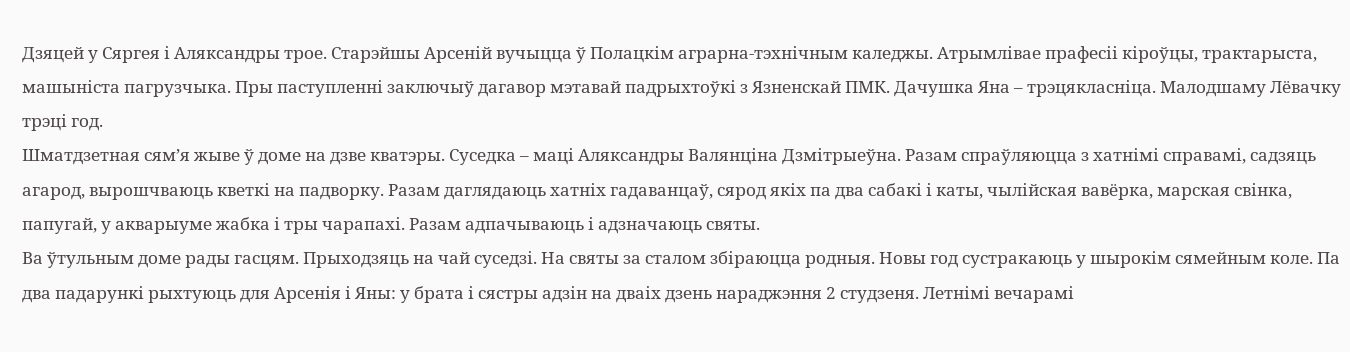Дзяцей у Сяргея і Аляксандры трое. Старэйшы Арсеній вучыцца ў Полацкім аграрна-тэхнічным каледжы. Атрымлівае прафесіі кіроўцы, трактарыста, машыніста пагрузчыка. Пры паступленні заключыў дагавор мэтавай падрыхтоўкі з Язненскай ПМК. Дачушка Яна – трэцякласніца. Малодшаму Лёвачку трэці год.
Шматдзетная сям’я жыве ў доме на дзве кватэры. Суседка – маці Аляксандры Валянціна Дзмітрыеўна. Разам спраўляюцца з хатнімі справамі, садзяць агарод, вырошчваюць кветкі на падворку. Разам даглядаюць хатніх гадаванцаў, сярод якіх па два сабакі і каты, чылійская вавёрка, марская свінка, папугай, у акварыуме жабка і тры чарапахі. Разам адпачываюць і адзначаюць святы.
Ва ўтульным доме рады гасцям. Прыходзяць на чай суседзі. На святы за сталом збіраюцца родныя. Новы год сустракаюць у шырокім сямейным коле. Па два падарункі рыхтуюць для Арсенія і Яны: у брата і сястры адзін на дваіх дзень нараджэння 2 студзеня. Летнімі вечарамі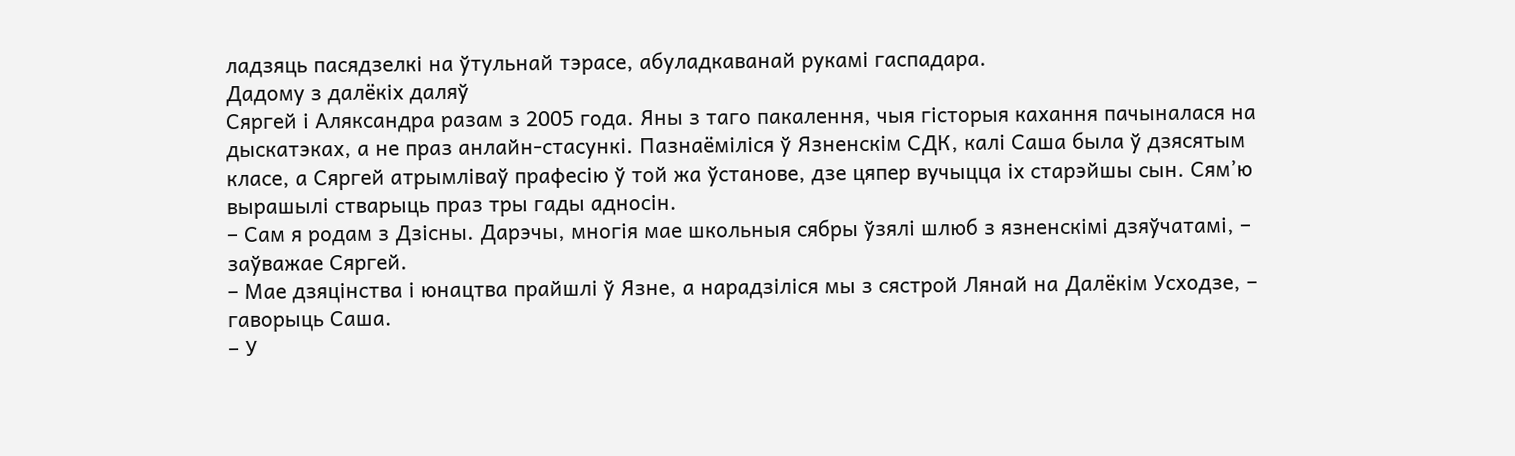ладзяць пасядзелкі на ўтульнай тэрасе, абуладкаванай рукамі гаспадара.
Дадому з далёкіх даляў
Сяргей і Аляксандра разам з 2005 года. Яны з таго пакалення, чыя гісторыя кахання пачыналася на дыскатэках, а не праз анлайн-стасункі. Пазнаёміліся ў Язненскім СДК, калі Саша была ў дзясятым класе, а Сяргей атрымліваў прафесію ў той жа ўстанове, дзе цяпер вучыцца іх старэйшы сын. Сям’ю вырашылі стварыць праз тры гады адносін.
– Сам я родам з Дзісны. Дарэчы, многія мае школьныя сябры ўзялі шлюб з язненскімі дзяўчатамі, – заўважае Сяргей.
– Мае дзяцінства і юнацтва прайшлі ў Язне, а нарадзіліся мы з сястрой Лянай на Далёкім Усходзе, – гаворыць Саша.
– У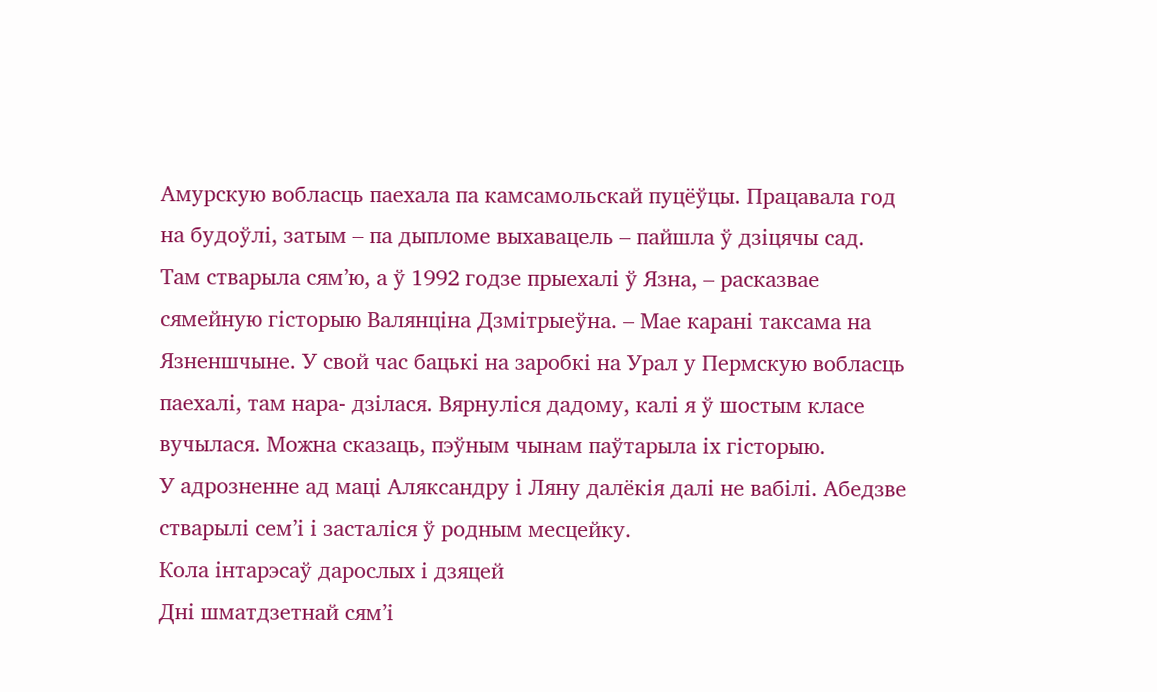Амурскую вобласць паехала па камсамольскай пуцёўцы. Працавала год на будоўлі, затым – па дыпломе выхавацель – пайшла ў дзіцячы сад. Там стварыла сям’ю, а ў 1992 годзе прыехалі ў Язна, – расказвае сямейную гісторыю Валянціна Дзмітрыеўна. – Мае карані таксама на Язненшчыне. У свой час бацькі на заробкі на Урал у Пермскую вобласць паехалі, там нара- дзілася. Вярнуліся дадому, калі я ў шостым класе вучылася. Можна сказаць, пэўным чынам паўтарыла іх гісторыю.
У адрозненне ад маці Аляксандру і Ляну далёкія далі не вабілі. Абедзве стварылі сем’і і засталіся ў родным месцейку.
Кола інтарэсаў дарослых і дзяцей
Дні шматдзетнай сям’і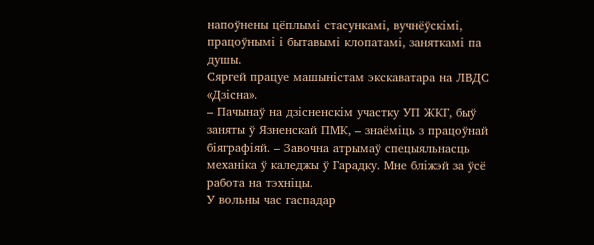напоўнены цёплымі стасункамі, вучнёўскімі, працоўнымі і бытавымі клопатамі, заняткамі па душы.
Сяргей працуе машыністам экскаватара на ЛВДС «Дзісна».
– Пачынаў на дзісненскім участку УП ЖКГ, быў заняты ў Язненскай ПМК, – знаёміць з працоўнай біяграфіяй. – Завочна атрымаў спецыяльнасць механіка ў каледжы ў Гарадку. Мне бліжэй за ўсё работа на тэхніцы.
У вольны час гаспадар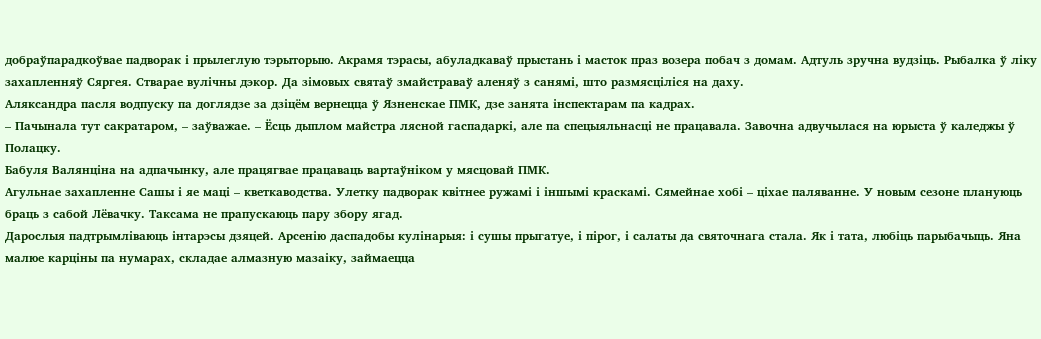добраўпарадкоўвае падворак і прылеглую тэрыторыю. Акрамя тэрасы, абуладкаваў прыстань і масток праз возера побач з домам. Адтуль зручна вудзіць. Рыбалка ў ліку захапленняў Сяргея. Стварае вулічны дэкор. Да зімовых святаў змайстраваў аленяў з санямі, што размясціліся на даху.
Аляксандра пасля водпуску па доглядзе за дзіцём вернецца ў Язненскае ПМК, дзе занята інспектарам па кадрах.
– Пачынала тут сакратаром, – заўважае. – Ёсць дыплом майстра лясной гаспадаркі, але па спецыяльнасці не працавала. Завочна адвучылася на юрыста ў каледжы ў Полацку.
Бабуля Валянціна на адпачынку, але працягвае працаваць вартаўніком у мясцовай ПМК.
Агульнае захапленне Сашы і яе маці – кветкаводства. Улетку падворак квітнее ружамі і іншымі краскамі. Сямейнае хобі – ціхае паляванне. У новым сезоне плануюць браць з сабой Лёвачку. Таксама не прапускаюць пару збору ягад.
Дарослыя падтрымліваюць інтарэсы дзяцей. Арсенію даспадобы кулінарыя: і сушы прыгатуе, і пірог, і салаты да святочнага стала. Як і тата, любіць парыбачыць. Яна малюе карціны па нумарах, складае алмазную мазаіку, займаецца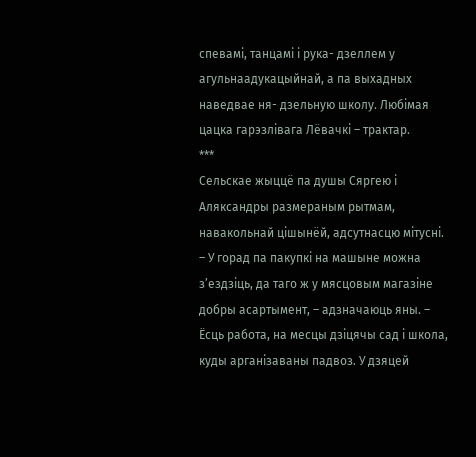спевамі, танцамі і рука- дзеллем у агульнаадукацыйнай, а па выхадных наведвае ня- дзельную школу. Любімая цацка гарэзлівага Лёвачкі – трактар.
***
Сельскае жыццё па душы Сяргею і Аляксандры размераным рытмам, навакольнай цішынёй, адсутнасцю мітусні.
– У горад па пакупкі на машыне можна з’ездзіць, да таго ж у мясцовым магазіне добры асартымент, – адзначаюць яны. – Ёсць работа, на месцы дзіцячы сад і школа, куды арганізаваны падвоз. У дзяцей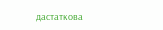дастаткова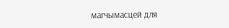магчымасцей для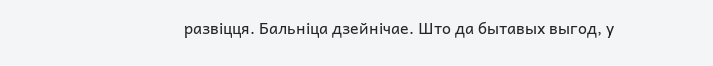развіцця. Бальніца дзейнічае. Што да бытавых выгод, у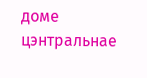доме цэнтральнае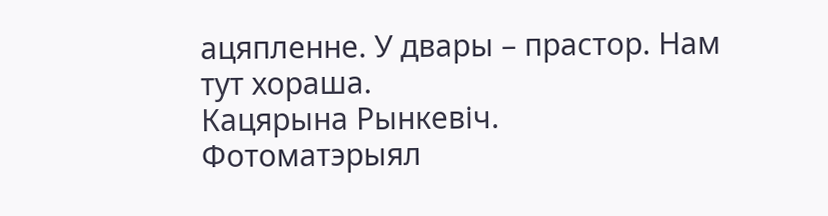ацяпленне. У двары – прастор. Нам тут хораша.
Кацярына Рынкевіч.
Фотоматэрыял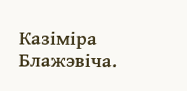Казіміра Блажэвіча.